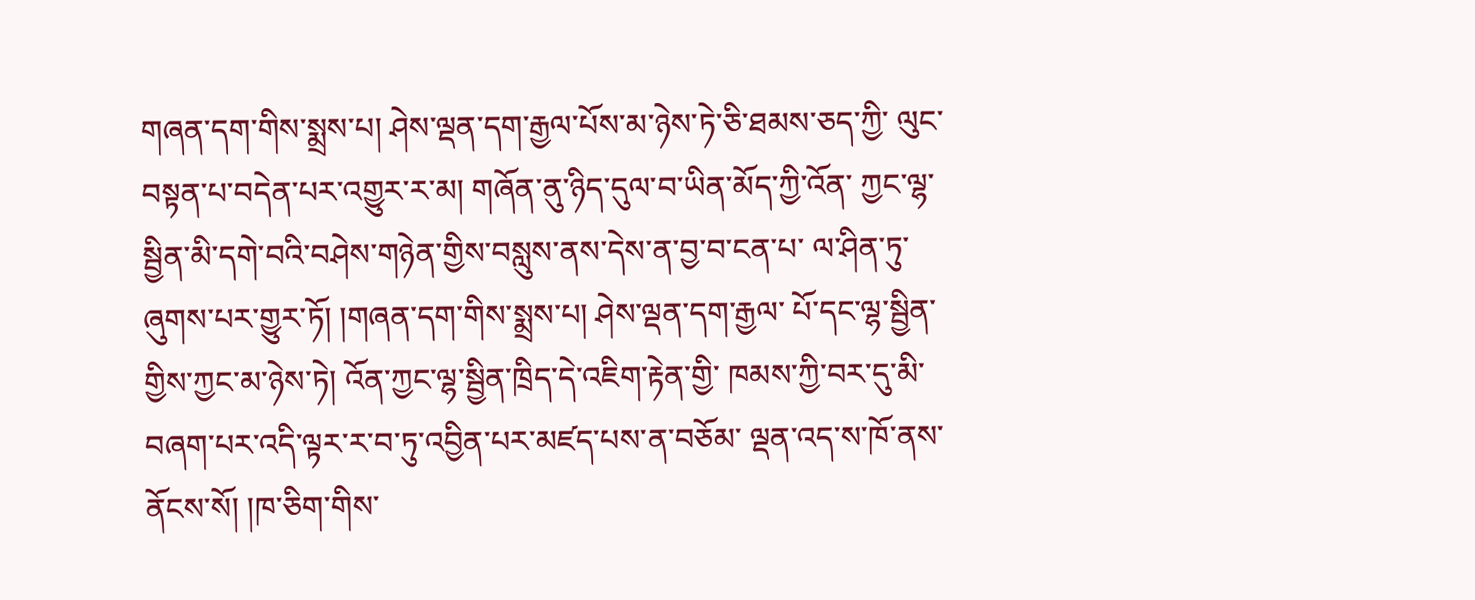གཞན་དག་གིས་སྨྲས་པ། ཤེས་ལྡན་དག་རྒྱལ་པོས་མ་ཉེས་ཏེ་ཅི་ཐམས་ཅད་ཀྱི་ ལུང་བསྟན་པ་བདེན་པར་འགྱུར་ར་མ། གཞོན་ནུ་ཉིད་དུལ་བ་ཡིན་མོད་ཀྱི་འོན་ ཀྱང་ལྷ་སྦྱིན་མི་དགེ་བའི་བཤེས་གཉེན་གྱིས་བསླུས་ནས་དེས་ན་བྱ་བ་ངན་པ་ ལ་ཤིན་ཏུ་ཞུགས་པར་གྱུར་ཏོ། །གཞན་དག་གིས་སྨྲས་པ། ཤེས་ལྡན་དག་རྒྱལ་ པོ་དང་ལྷ་སྦྱིན་གྱིས་ཀྱང་མ་ཉེས་ཏེ། འོན་ཀྱང་ལྷ་སྦྱིན་ཁྲིད་དེ་འཇིག་རྟེན་གྱི་ ཁམས་ཀྱི་བར་དུ་མི་བཞག་པར་འདི་ལྟར་ར་བ་ཏུ་འབྱིན་པར་མཛད་པས་ན་བཅོམ་ ལྡན་འད་ས་ཁོ་ནས་ནོངས་སོ། །ཁ་ཅིག་གིས་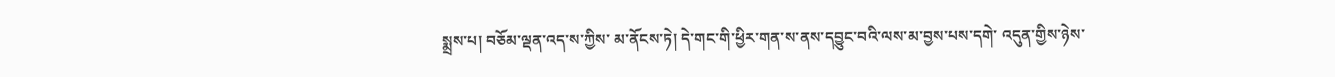སྨྲས་པ། བཅོམ་ལྡན་འད་ས་ཀྱིས་ མ་ནོངས་ཏེ། དེ་གང་གི་ཕྱིར་གན་ས་ནས་དབྱུང་བའི་ལས་མ་བྱས་པས་དགེ་ འདུན་གྱིས་ཉེས་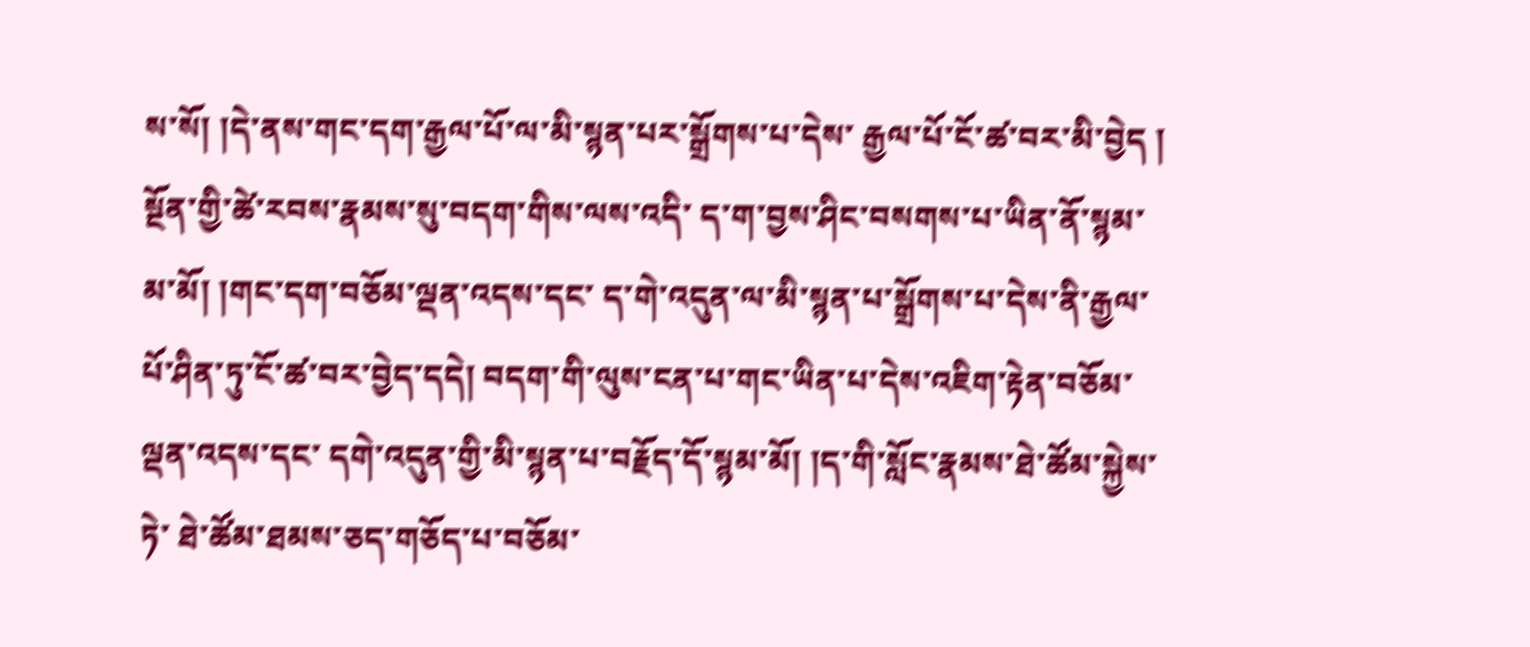ས་སོ། །དེ་ནས་གང་དག་རྒྱལ་པོ་ལ་མི་སྙན་པར་སྒྲོགས་པ་དེས་ རྒྱལ་པོ་ངོ་ཚ་བར་མི་བྱེད ། སྔོན་གྱི་ཚེ་རབས་རྣམས་སུ་བདག་གིས་ལས་འདི་ ད་ག་བྱས་ཤིང་བསགས་པ་ཡིན་ནོ་སྙམ་མ་མོ། །གང་དག་བཅོམ་ལྡན་འདས་དང་ ད་གེ་འདུན་ལ་མི་སྙན་པ་སྒྲོགས་པ་དེས་ནི་རྒྱལ་པོ་ཤིན་ཏུ་ངོ་ཚ་བར་བྱེད་དདེ། བདག་གི་ལུས་ངན་པ་གང་ཡིན་པ་དེས་འཇིག་རྟེན་བཅོམ་ལྡན་འདས་དང་ དགེ་འདུན་གྱི་མི་སྙན་པ་བརྗོད་དོ་སྙམ་མོ། །ད་གི་སློང་རྣམས་ཐེ་ཚོམ་སྐྱེས་ཏེ་ ཐེ་ཚོམ་ཐམས་ཅད་གཅོད་པ་བཅོམ་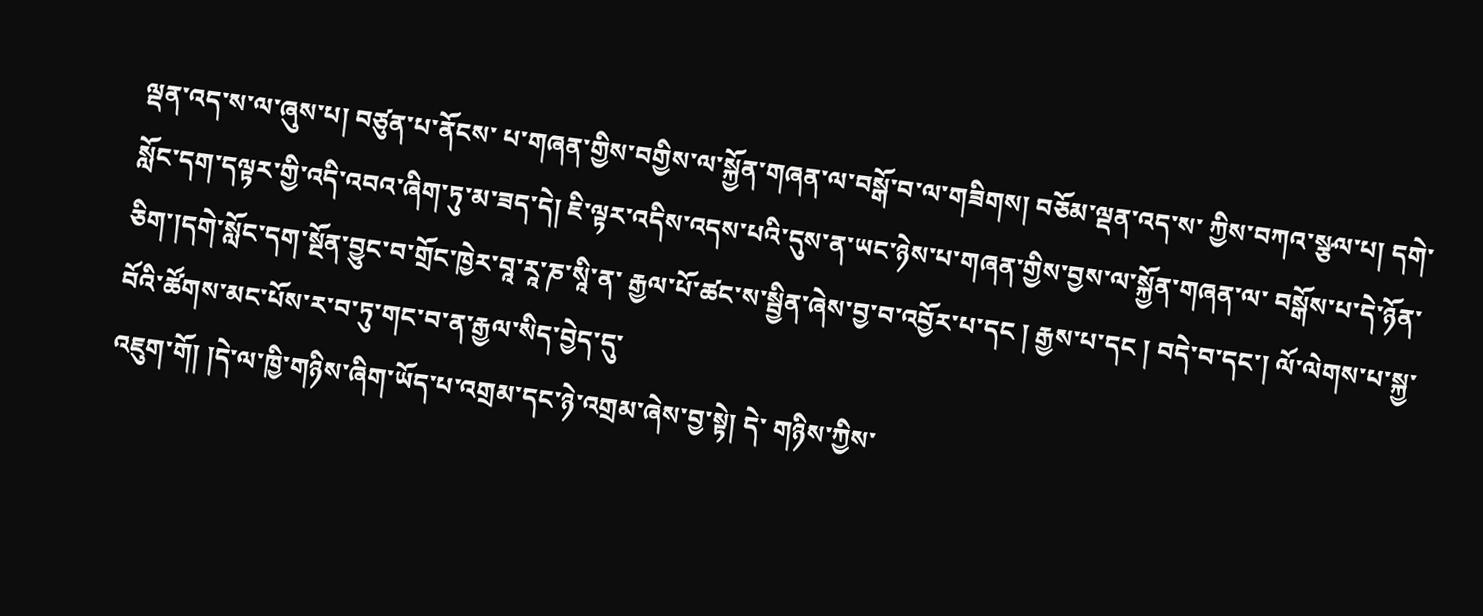ལྡན་འད་ས་ལ་ཞུས་པ། བཙུན་པ་ནོངས་ པ་གཞན་གྱིས་བགྱིས་ལ་སྐྱོན་གཞན་ལ་བསྒོ་བ་ལ་གཟིགས། བཅོམ་ལྡན་འད་ས་ ཀྱིས་བཀའ་སྩལ་པ། དགེ་སློང་དག་དལྟར་གྱི་འདི་འབའ་ཞིག་ཏུ་མ་ཟད་དེ། ཇི་ལྟར་འདིས་འདས་པའི་དུས་ན་ཡང་ཉེས་པ་གཞན་གྱིས་བྱས་ལ་སྐྱོན་གཞན་ལ་ བསྒོས་པ་དེ་ཉོན་ཅིག་།དགེ་སློང་དག་སྔོན་བྱུང་བ་གྲོང་ཁྱེར་བཱ་རཱ་ཎ་སཱི་ན་ རྒྱལ་པོ་ཚང་ས་སྦྱིན་ཞེས་བྱ་བ་འབྱོར་པ་དང ། རྒྱས་པ་དང ། བདེ་བ་དང་། ལོ་ལེགས་པ་སྐྱ་བོའི་ཚོགས་མང་པོས་ར་བ་ཏུ་གང་བ་ན་རྒྱལ་སིད་བྱེད་དུ་
འཇུག་གོ། །དེ་ལ་ཁྱི་གཉིས་ཞིག་ཡོད་པ་འགྲམ་དང་ཉེ་འགྲམ་ཞེས་བྱ་སྟེ། དེ་ གཉིས་ཀྱིས་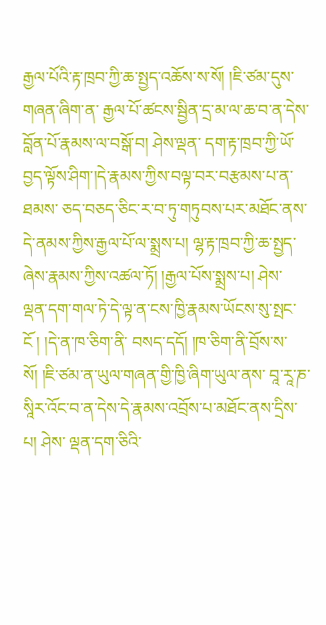རྒྱལ་པོའི་རྟ་ཁྲབ་ཀྱི་ཆ་སྤྱད་འཆོས་ས་སོ། །ཇི་ཙམ་དུས་གཞན་ཞིག་ན་ རྒྱལ་པོ་ཚངས་སྦྱིན་དྲ་མ་ལ་ཆ་བ་ན་དེས་བློན་པོ་རྣམས་ལ་བསྒོ་བ། ཤེས་ལྡན་ དག་རྟ་ཁྲབ་ཀྱི་ཡོ་བྱད་ལྟོས་ཤིག་།དེ་རྣམས་ཀྱིས་བལྟ་བར་བརྩམས་པ་ན་ཐམས་ ཅད་བཅད་ཅིང་ར་བ་ཏུ་གཏུབས་པར་མཐོང་ནས་དེ་ནམས་ཀྱིས་རྒྱལ་པོ་ལ་སྨྲས་པ། ལྷ་རྟ་ཁྲབ་ཀྱི་ཆ་སྤྱད་ཞེས་རྣམས་ཀྱིས་འཚལ་ཏོ། །རྒྱལ་པོས་སྨྲས་པ། ཤེས་ ལྡན་དག་གལ་ཏེ་དེ་ལྟ་ན་ངས་ཁྱི་རྣམས་ཡོངས་སུ་སྤང་ངོ ། །དེ་ན་ཁ་ཅིག་ནི་ བསད་དདོ། །ཁ་ཅིག་ནི་བྲོས་ས་སོ། །ཇི་ཙམ་ན་ཡུལ་གཞན་གྱི་ཁྱི་ཞིག་ཡུལ་ནས་ བཱ་རཱ་ཎ་སཱིར་འོང་བ་ན་དེས་དེ་རྣམས་འབྲོས་པ་མཐོང་ནས་དྲིས་པ། ཤེས་ ལྡན་དག་ཅིའི་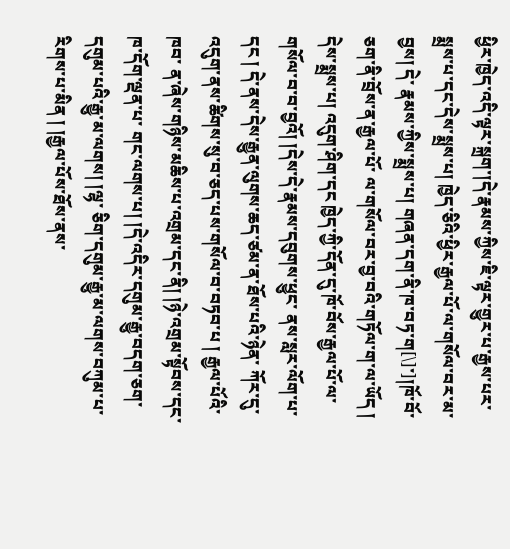ཕྱིར་ཁྱེད་འདི་ལྟར་སྐྲག་།དེ་རྣམས་ཀྱིས་ཇི་ལྟར་གྱུར་པ་རྒྱས་པར་ སྨྲས་པ་དང་དེས་སྨྲས་པ། ཁྱེད་ཅིའི་ཕྱིར་རྒྱལ་པོ་ལ་གསོལ་བར་མ་བྱས། དེ་ རྣམས་ཀྱིས་སྨྲས་པ། གཞན་དག་ནི་ཁ་བཏ་ག[\]་]།ཁོ་བོ་ཅག་ནི་བྲོས་ན་རྒྱལ་པོ་ ལ་གསོལ་བར་བྱ་བའི་གཏོལ་ག་ལ་ཡོད ། དེས་སྨྲས་པ། འདུག་ཤིག་དང ཁྱེད་ཀྱི་དོན་དུ་ཁོ་བོས་རྒྱལ་པོ་ལ་གསོལ་བ་བ་བྱའོ། །དེས་དེ་རྣམས་དབུགས་ཕྱུང་ ནས་སླར་ལོག་པ་དང ། དེ་ནས་དེས་རྒྱུན་ལུགས་ཆད་ཙམ་ན་ཐོས་པའི་ཉེན་ ཀོར་དུ་འདུག་ནས་ཚིགས་སུ་བ་ཅད་པས་གསོལ་བ་བཏབ་པ ། རྒྱལ་པོའི་ཁབ་ ན་ཞེས་གཉིས་མཆིས་པ་འགྲམ་དང་ནི། །ཉེ་འགྲམ་སྟོབས་དང་ཁ་དོག་ལྡན་པ་ གང་ལགས་པ། །དེ་འདིར་དགུམ་རྒྱུ་བདག་ཅག་དགུམ་པའི་རྒྱུ་མ་ལགས། །ལྷ་ ཅིག་དགུམ་རྒྱུ་མ་ལགས་བཀུམ་པ་རིགས་པ་མིན ། །རྒྱལ་པོས་ཐོས་ནས་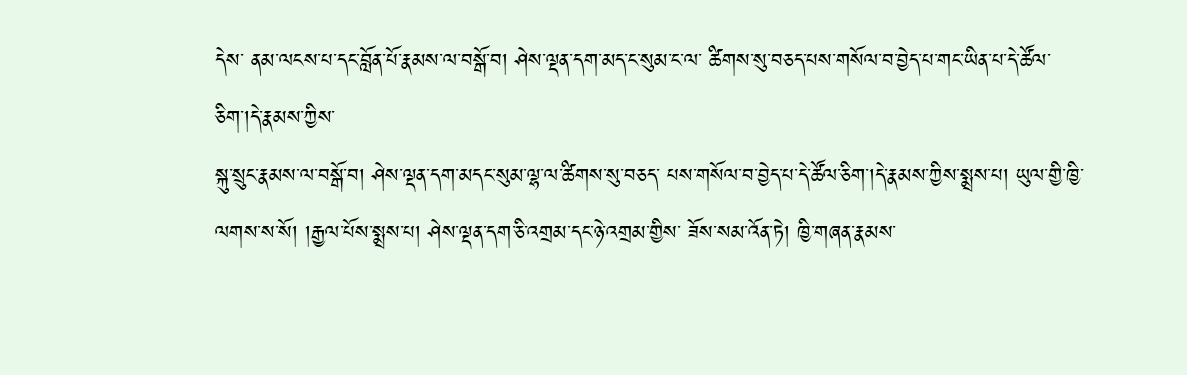དེས་ ནམ་ལངས་པ་དང་བློན་པོ་རྣམས་ལ་བསྒོ་བ། ཤེས་ལྡན་དག་མད་ང་སུམ་ང་ལ་ ཚིགས་སུ་བཅད་པས་གསོལ་བ་བྱེད་པ་གང་ཡིན་པ་དེ་ཚོལ་ཅིག་།དེ་རྣམས་ཀྱིས་
སྐུ་སྲུང་རྣམས་ལ་བསྒོ་བ། ཤེས་ལྡན་དག་མདང་སུམ་ལྷ་ལ་ཚིགས་སུ་བཅད་ པས་གསོལ་བ་བྱེད་པ་དེ་ཚོལ་ཅིག་།དེ་རྣམས་ཀྱིས་སྨྲས་པ། ཡུལ་གྱི་ཁྱི་ ལགས་ས་སོ། །རྒྱལ་པོས་སྨྲས་པ། ཤེས་ལྡན་དག་ཅི་འགྲམ་དང་ཉེ་འགྲམ་གྱིས་ ཟོས་སམ་འོན་ཏེ། ཁྱི་གཞན་རྣམས་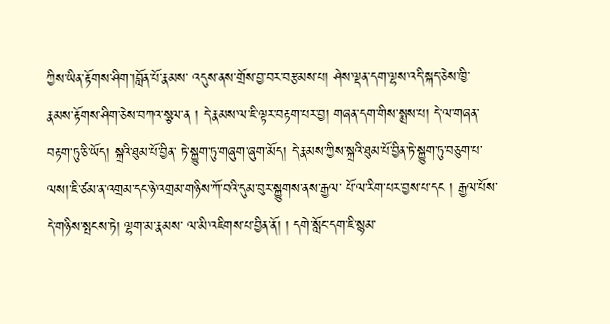ཀྱིས་ཡིན་རྟོགས་ཤིག་།བློན་པོ་རྣམས་ འདུས་ནས་གྲོས་བྱ་བར་བརྩམས་པ། ཤེས་ལྡན་དག་ལྷས་འདི་སྐད་ཅེས་ཁྱི་ རྣམས་རྟོགས་ཤིག་ཅེས་བཀའ་སྩལ་ན ། དེ་རྣམས་ལ་ཇི་ལྟར་བརྟག་པར་བྱ། གཞན་དག་གིས་སྨྲས་པ། དེ་ལ་གཞན་བརྟག་ཏུ་ཅི་ཡོད། སྐྲའི་ཐུམ་པོ་བྱིན་ ཏེ་སྐྱུག་ཏུ་གཞུག་ཞུག་མོད། དེ་རྣམས་ཀྱིས་སྐྲའི་ཐུམ་པོ་བྱིན་ཏེ་སྐྱུག་ཏུ་བཅུག་པ་ ལས།་ཇི་ཙམ་ན་འགྲམ་དང་ཉེ་འགྲམ་གཉིས་ཀོ་བའི་དུམ་བུར་སྐྱུགས་ནས་རྒྱལ་ པོ་ལ་རིག་པར་བྱས་པ་དང ། རྒྱལ་པོས་དེ་གཉིས་སྤངས་ཏེ། ལྷག་མ་རྣམས་ ལ་མི་འཇིགས་པ་བྱིན་ནོ། ། དགེ་སློང་དག་ཇི་སྙམ་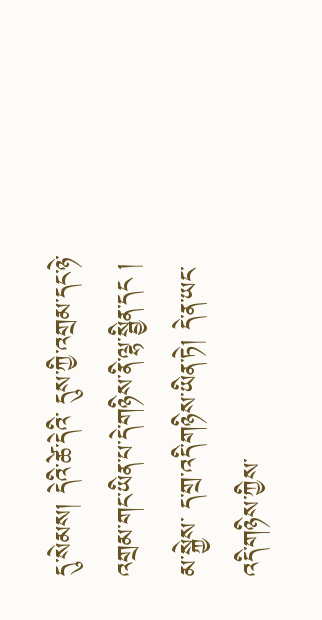དུ་སེམས། དེའི་ཚེ་དེའི་ དུས་ཀྱི་འགྲམ་དང་ཉེ་འགྲམ་གང་ཡིན་པ་དེ་གཉིས་ནི་ལྷ་སྦྱིན་དང ། མ་སྐྱེས་ ད་གྲ་འདི་གཉིས་ཡིན་ཏེ། དེ་ན་ཡང་འདི་གཉིས་ཀྱིས་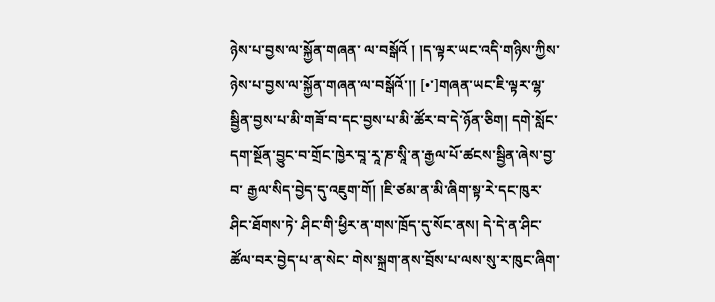ཉེས་པ་བྱས་ལ་སྐྱོན་གཞན་ ལ་བསྒོའོ ། །ད་ལྟར་ཡང་འདི་གཉིས་ཀྱིས་ཉེས་པ་བྱས་ལ་སྐྱོན་གཞན་ལ་བསྒོའོ་།། [•་]གཞན་ཡང་ཇི་ལྟར་ལྷ་སྦྱིན་བྱས་པ་མི་གཟོ་བ་དང་བྱས་པ་མི་ཚོར་བ་དེ་ཉོན་ཅིག། དགེ་སློང་དག་སྔོན་བྱུང་བ་གྲོང་ཁྱེར་བཱ་རཱ་ཎ་སཱི་ན་རྒྱལ་པོ་ཚངས་སྦྱིན་ཞེས་བྱ་བ་ རྒྱལ་སིད་བྱེད་དུ་འཇུག་གོ། །ཇི་ཙམ་ན་མི་ཞིག་སྟ་རེ་དང་ཁུར་ཤིང་ཐོགས་ཏེ་ ཤིང་གི་ཕྱིར་ན་གས་ཁྲོད་དུ་སོང་ནས། དེ་དེ་ན་ཤིང་ཚོལ་བར་བྱེད་པ་ན་སེང་ གེས་སྐྲག་ནས་བྲོས་པ་ལས་སུ་ར་ཁུང་ཞིག་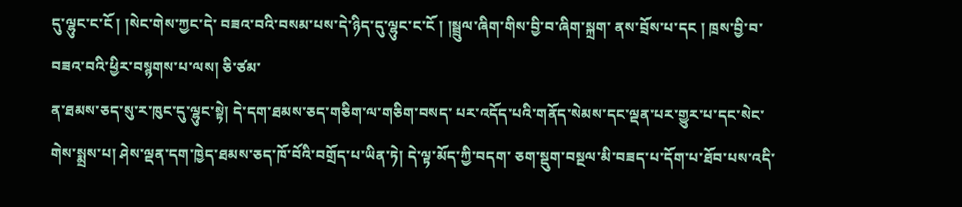དུ་ལྷུང་ང་ངོ ། །སེང་གེས་ཀྱང་དེ་ བཟའ་བའི་བསམ་པས་དེ་ཉིད་དུ་ལྷུང་ང་ངོ ། །སྦྲུལ་ཞིག་གིས་བྱི་བ་ཞིག་སྐྲག་ ནས་བྲོས་པ་དང ། ཁྲས་བྱི་བ་བཟའ་བའི་ཕྱིར་བསྙགས་པ་ལས། ཅི་ཙམ་
ན་ཐམས་ཅད་སུ་ར་ཁུང་དུ་ལྷུང་སྟེ། དེ་དག་ཐམས་ཅད་གཅིག་ལ་གཅིག་བསད་ པར་འདོད་པའི་གནོད་སེམས་དང་ལྡན་པར་གྱུར་པ་དང་སེང་གེས་སྨྲས་པ། ཤེས་ལྡན་དག་ཁྱེད་ཐམས་ཅད་ཁོ་བོའི་བགྲོད་པ་ཡིན་ཏེ། དེ་ལྟ་མོད་ཀྱི་བདག་ ཅག་སྡུག་བསྔལ་མི་བཟད་པ་དོག་པ་ཐོབ་པས་འདི་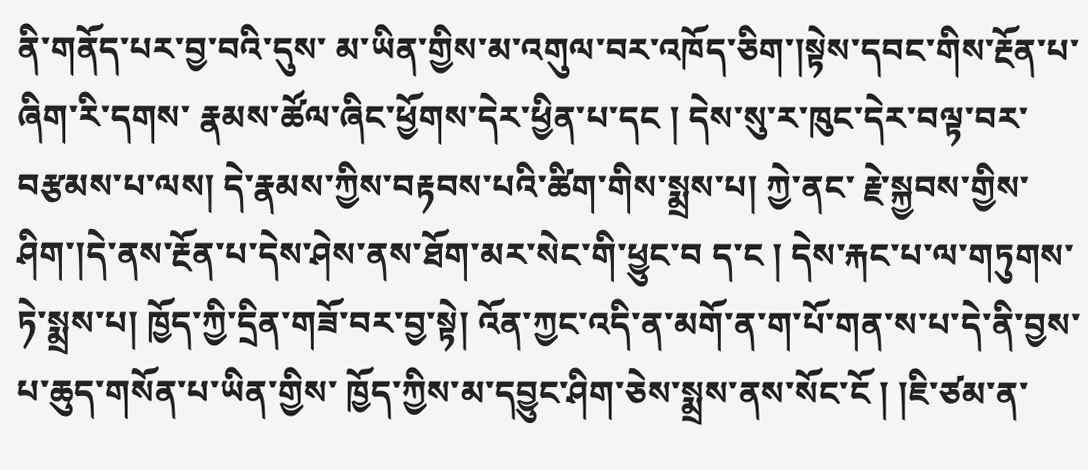ནི་གནོད་པར་བྱ་བའི་དུས་ མ་ཡིན་གྱིས་མ་འགུལ་བར་འཁོད་ཅིག་།སྟེས་དབང་གིས་རྔོན་པ་ཞིག་རི་དགས་ རྣམས་ཚོལ་ཞིང་ཕྱོགས་དེར་ཕྱིན་པ་དང ། དེས་སུ་ར་ཁུང་དེར་བལྟ་བར་ བརྩམས་པ་ལས། དེ་རྣམས་ཀྱིས་བརྟབས་པའི་ཚིག་གིས་སྨྲས་པ། ཀྱེ་ནང་ རྗེ་སྐྱབས་གྱིས་ཤིག་།དེ་ནས་རྔོན་པ་དེས་ཤེས་ནས་ཐོག་མར་སེང་གི་ཕྱུང་བ ད་ང ། དེས་རྐང་པ་ལ་གཏུགས་ཏེ་སྨྲས་པ། ཁྱོད་ཀྱི་དྲིན་གཟོ་བར་བྱ་སྟེ། འོན་ཀྱང་འདི་ན་མགོ་ན་ག་པོ་གན་ས་པ་དེ་ནི་བྱས་པ་ཆུད་གསོན་པ་ཡིན་གྱིས་ ཁྱོད་ཀྱིས་མ་དབྱུང་ཤིག་ཅེས་སྨྲས་ནས་སོང་ངོ ། །ཇི་ཙམ་ན་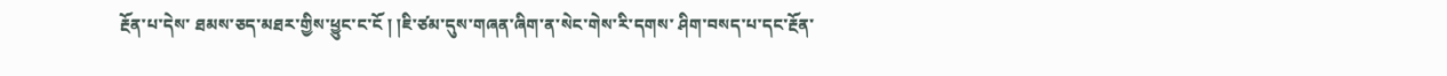རྔོན་པ་དེས་ ཐམས་ཅད་མཐར་གྱིས་ཕྱུང་ང་ངོ ། །ཇི་ཙམ་དུས་གཞན་ཞིག་ན་སེང་གེས་རི་དགས་ ཤིག་བསད་པ་དང་རྔོན་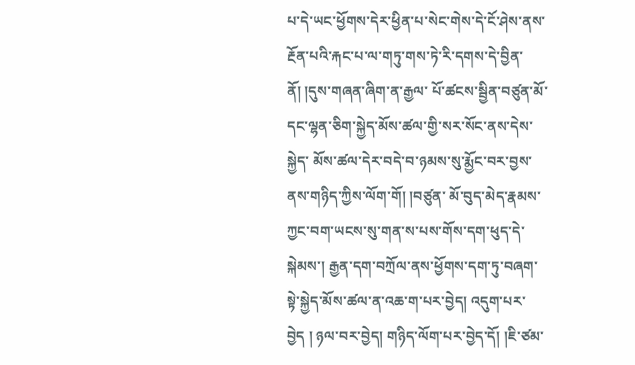པ་དེ་ཡང་ཕྱོགས་དེར་ཕྱིན་པ་སེང་གེས་དེ་ངོ་ཤེས་ནས་ རྔོན་པའི་རྐང་པ་ལ་གཏུ་གས་ཏེ་རི་དགས་དེ་བྱིན་ནོ། །དུས་གཞན་ཞིག་ན་རྒྱལ་ པོ་ཚངས་སྦྱིན་བཙུན་མོ་དང་ལྷན་ཅིག་སྐྱེད་མོས་ཚལ་གྱི་སར་སོང་ནས་དེས་སྐྱེད་ མོས་ཚལ་དེར་བདེ་བ་ཉམས་སུ་རྨྱོང་བར་བྱས་ནས་གཉིད་ཀྱིས་ལོག་གོ། །བཙུན་ མོ་བུད་མེད་རྣམས་ཀྱང་བག་ཡངས་སུ་གན་ས་པས་གོས་དག་ཕུད་དེ་སྐེམས་། རྒྱན་དག་བཀྲོལ་ནས་ཕྱོགས་དག་ཏུ་བཞག་སྟེ་སྐྱེད་མོས་ཚལ་ན་འཆ་ག་པར་བྱེད། འདུག་པར་བྱེད ། ཉལ་བར་བྱེད། གཉིད་ལོག་པར་བྱེད་དོ། །ཇི་ཙམ་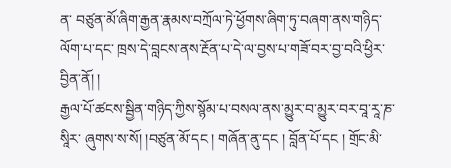ན་ བཙུན་མོ་ཞིག་རྒྱན་རྣམས་བཀྲོལ་ཏེ་ཕྱོགས་ཞིག་ཏུ་བཞག་ནས་གཉིད་ལོག་པ་དང་ ཁྲས་དེ་བླངས་ནས་རྔོན་པ་དེ་ལ་བྱས་པ་གཟོ་བར་བྱ་བའི་ཕྱིར་བྱིན་ནོ། །
རྒྱལ་པོ་ཚངས་སྦྱིན་གཉིད་ཀྱིས་སྙོམ་པ་བསལ་ནས་མྱུར་བ་མྱུར་བར་བཱ་རཱ་ཎ་སཱིར་ ཞུགས་ས་སོ། །བཙུན་མོ་དང ། གཞོན་ནུ་དང ། བློན་པོ་དང ། གྲོང་མི་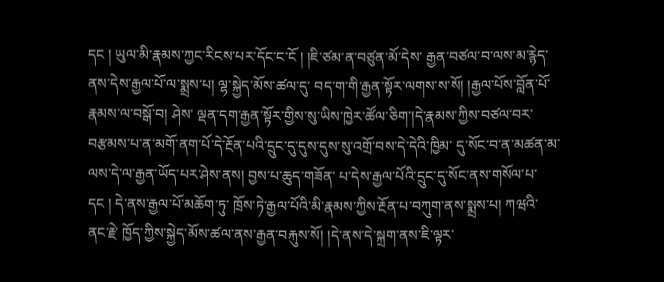དང ། ཡུལ་མི་རྣམས་ཀྱང་རིངས་པར་དོང་ང་ངོ ། །ཇི་ཙམ་ན་བཙུན་མོ་དེས་ རྒྱན་བཙལ་བ་ལས་མ་རྙེད་ནས་དེས་རྒྱལ་པོ་ལ་སྨྲས་པ། ལྷ་སྐྱེད་མོས་ཚལ་དུ་ བད་ག་གི་རྒྱན་སྟོར་ལགས་ས་སོ། །རྒྱལ་པོས་བློན་པོ་རྣམས་ལ་བསྒོ་བ། ཤེས་ ལྡན་དག་རྒྱན་སྟོར་གྱིས་སུ་ཡིས་ཁྱེར་ཚོལ་ཅིག་།དེ་རྣམས་ཀྱིས་བཙལ་བར་ བརྩམས་པ་ན་མགོ་ནག་པོ་དེ་རྔོན་པའི་དྲུང་དུ་དུས་དུས་སུ་འགྲོ་བས་དེ་དེའི་ཁྱིམ་ དུ་སོང་བ་ན་མཚན་མ་ལས་དེ་ལ་རྒྱན་ཡོད་པར་ཤེས་ནས། བྱས་པ་ཆུད་གཟོན་ པ་དེས་རྒྱལ་པོའི་དྲུང་དུ་སོང་ནས་གསོལ་པ་དང ། དེ་ནས་རྒྱལ་པོ་མཆོག་ཏུ་ ཁྲོས་ཏེ་རྒྱལ་པོའི་མི་རྣམས་ཀྱིས་རྔོན་པ་བཀུག་ནས་སྨྲས་པ། ཀཝའི་ནང་རྗེ་ ཁྱོད་ཀྱིས་སྐྱེད་མོས་ཚལ་ནས་རྒྱན་བརྐུས་སོ། །དེ་ནས་དེ་སྐྲག་ནས་ཇི་ལྟར་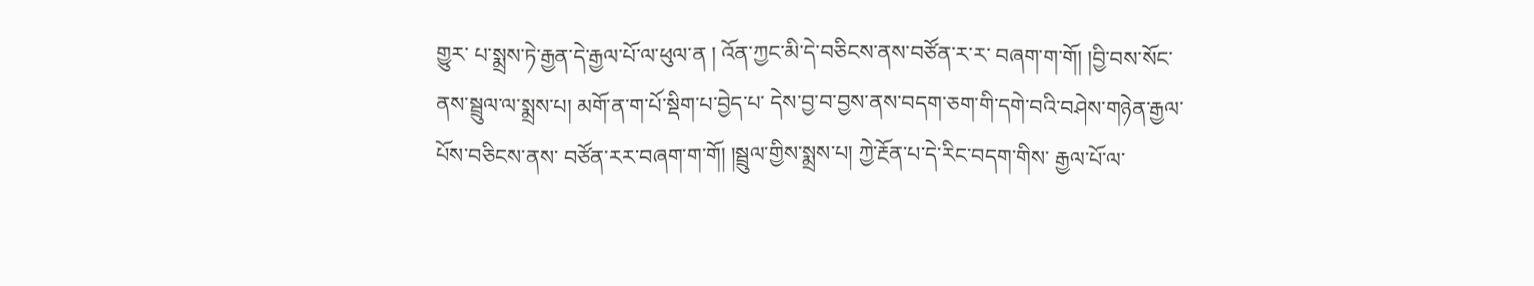གྱུར་ པ་སྨྲས་ཏེ་རྒྱན་དེ་རྒྱལ་པོ་ལ་ཕུལ་ན ། འོན་ཀྱང་མི་དེ་བཅིངས་ནས་བཙོན་ར་ར་ བཞག་ག་གོ། །བྱི་བས་སོང་ནས་སྦྲུལ་ལ་སྨྲས་པ། མགོ་ན་ག་པོ་སྡིག་པ་བྱེད་པ་ དེས་བྱ་བ་བྱས་ནས་བདག་ཅག་གི་དགེ་བའི་བཤེས་གཉེན་རྒྱལ་པོས་བཅིངས་ནས་ བཙོན་རར་བཞག་ག་གོ། །སྦྲུལ་གྱིས་སྨྲས་པ། ཀྱེ་རྔོན་པ་དེ་རིང་བདག་གིས་ རྒྱལ་པོ་ལ་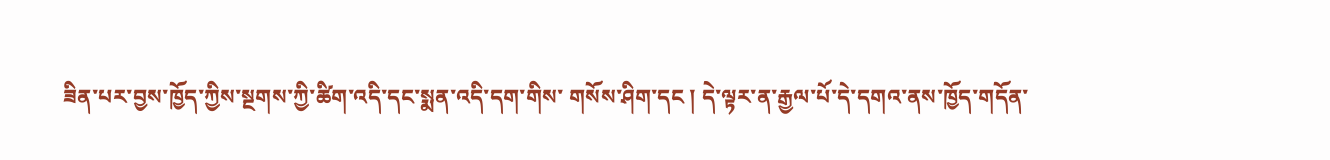ཟིན་པར་བྱས་ཁྱོད་ཀྱིས་སྔགས་ཀྱི་ཚིག་འདི་དང་སྨན་འདི་དག་གིས་ གསོས་ཤིག་དང ། དེ་ལྟར་ན་རྒྱལ་པོ་དེ་དགའ་ནས་ཁྱོད་གདོན་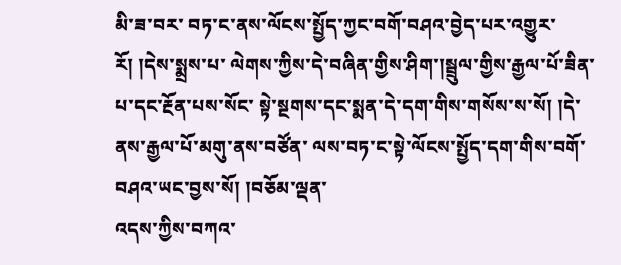མི་ཟ་བར་ བཏ་ང་ནས་ལོངས་སྤྱོད་ཀྱང་བགོ་བཤའ་བྱེད་པར་འགྱུར་རོ། །དེས་སྨྲས་པ་ ལེགས་ཀྱིས་དེ་བཞིན་གྱིས་ཤིག་།སྦྲུལ་གྱིས་རྒྱལ་པོ་ཟིན་པ་དང་རྔོན་པས་སོང་ སྟེ་སྔགས་དང་སྨན་དེ་དག་གིས་གསོས་ས་སོ། །དེ་ནས་རྒྱལ་པོ་མགུ་ནས་བཙོན་ ལས་བཏ་ང་སྟེ་ལོངས་སྤྱོད་དག་གིས་བགོ་བཤའ་ཡང་བྱས་སོ། །བཅོམ་ལྡན་
འདས་ཀྱིས་བཀའ་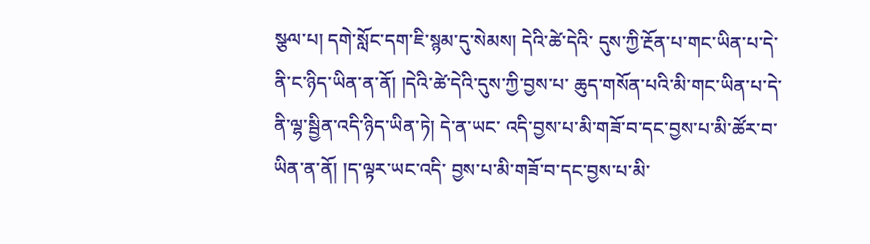སྩལ་པ། དགེ་སློང་དག་ཇི་སྙམ་དུ་སེམས། དེའི་ཚེ་དེའི་ དུས་ཀྱི་རྔོན་པ་གང་ཡིན་པ་དེ་ནི་ང་ཉིད་ཡིན་ན་ནོ། །དེའི་ཚེ་དེའི་དུས་ཀྱི་བྱས་པ་ ཆུད་གསོན་པའི་མི་གང་ཡིན་པ་དེ་ནི་ལྷ་སྦྱིན་འདི་ཉིད་ཡིན་ཏེ། དེ་ན་ཡང་ འདི་བྱས་པ་མི་གཟོ་བ་དང་བྱས་པ་མི་ཚོར་བ་ཡིན་ན་ནོ། །ད་ལྟར་ཡང་འདི་ བྱས་པ་མི་གཟོ་བ་དང་བྱས་པ་མི་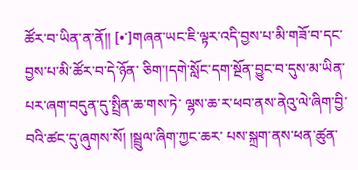ཚོར་བ་ཡིན་ན་ནོ།། [•་]གཞན་ཡང་ཇི་ལྟར་འདི་བྱས་པ་མི་གཟོ་བ་དང་བྱས་པ་མི་ཚོར་བ་དེ་ཉོན་ ཅིག་།དགེ་སློང་དག་སྔོན་བྱུང་བ་དུས་མ་ཡིན་པར་ཞག་བདུན་དུ་སྤྲིན་ཆ་གས་ཏེ་ ལྷས་ཆ་ར་ཕབ་ནས་ནེའུ་ལེ་ཞིག་བྱི་བའི་ཚང་དུ་ཞུགས་སོ། །སྦྲུལ་ཞིག་ཀྱང་ཆར་ པས་སྐྲག་ནས་ཕན་ཚུན་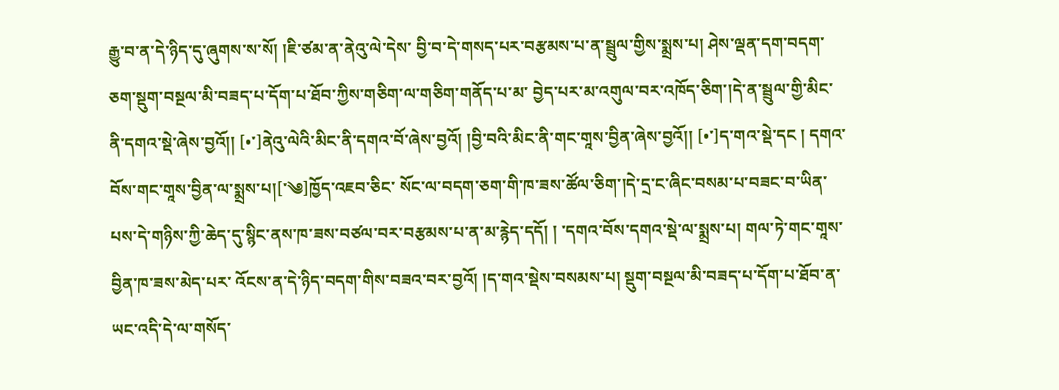རྒྱུ་བ་ན་དེ་ཉིད་དུ་ཞུགས་ས་སོ། །ཇི་ཙམ་ན་ནེའུ་ལེ་དེས་ བྱི་བ་དེ་གསད་པར་བརྩམས་པ་ན་སྦྲུལ་གྱིས་སྨྲས་པ། ཤེས་ལྡན་དག་བདག་ ཅག་སྡུག་བསྔལ་མི་བཟད་པ་དོག་པ་ཐོབ་ཀྱིས་གཅིག་ལ་གཅིག་གནོད་པ་མ་ བྱེད་པར་མ་འགུལ་བར་འཁོད་ཅིག་།དེ་ན་སྦྲུལ་གྱི་མིང་ནི་དགའ་སྡེ་ཞེས་བྱའོ།། [•་]ནེའུ་ལེའི་མིང་ནི་དགའ་བོ་ཞེས་བྱའོ། །བྱི་བའི་མིང་ནི་གང་གཱས་བྱིན་ཞེས་བྱའོ།། [•་]ད་གའ་སྡེ་དང ། དགའ་བོས་གང་གཱས་བྱིན་ལ་སྨྲས་པ།[་༄]ཁྱོད་འཇབ་ཅིང་ སོང་ལ་བདག་ཅག་གི་ཁ་ཟས་ཚོལ་ཅིག་།དེ་དྲ་ང་ཞིང་བསམ་པ་བཟང་བ་ཡིན་ པས་དེ་གཉིས་ཀྱི་ཆེད་དུ་སྙིང་ནས་ཁ་ཟས་བཙལ་བར་བརྩམས་པ་ན་མ་རྙེད་དདོ། ། ་དགའ་བོས་དགའ་སྡེ་ལ་སྨྲས་པ། གལ་ཏེ་གང་གཱས་བྱིན་ཁ་ཟས་མེད་པར་ འོངས་ན་དེ་ཉིད་བདག་གིས་བཟའ་བར་བྱའོ། །ད་གའ་སྡེས་བསམས་པ། སྡུག་བསྔལ་མི་བཟད་པ་དོག་པ་ཐོབ་ན་ཡང་འདི་དེ་ལ་གསོད་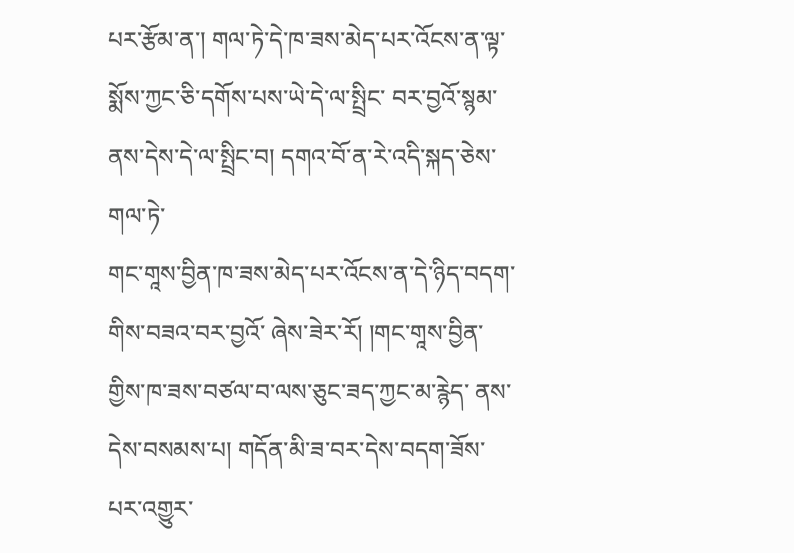པར་རྩོམ་ན་། གལ་ཏེ་དེ་ཁ་ཟས་མེད་པར་འོངས་ན་ལྟ་སྨོས་ཀྱང་ཅི་དགོས་པས་ཡེ་དེ་ལ་སྤྲིང་ བར་བྱའོ་སྙམ་ནས་དེས་དེ་ལ་སྤྲིང་བ། དགའ་བོ་ན་རེ་འདི་སྐད་ཅེས་གལ་ཏེ་
གང་གཱས་བྱིན་ཁ་ཟས་མེད་པར་འོངས་ན་དེ་ཉིད་བདག་གིས་བཟའ་བར་བྱའོ་ ཞེས་ཟེར་རོ། །གང་གཱས་བྱིན་གྱིས་ཁ་ཟས་བཙལ་བ་ལས་ཅུང་ཟད་ཀྱང་མ་རྙེད་ ནས་དེས་བསམས་པ། གདོན་མི་ཟ་བར་དེས་བདག་ཟོས་པར་འགྱུར་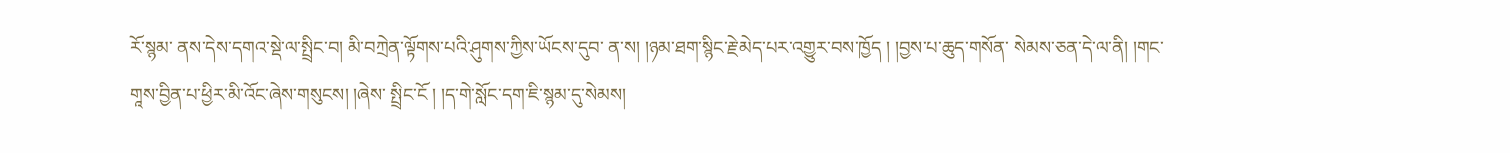རོ་སྙམ་ ནས་དེས་དགའ་སྡེ་ལ་སྤྲིང་བ། མི་བཀྲེན་ལྟོགས་པའི་ཤུགས་ཀྱིས་ཡོངས་དུབ་ ན་ས། །ཉམ་ཐག་སྙིང་རྗེ་མེད་པར་འགྱུར་བས་ཁྱོད ། །བྱས་པ་ཆུད་གསོན་ སེམས་ཅན་དེ་ལ་ནི། །གང་གཱས་བྱིན་པ་ཕྱིར་མི་འོང་ཞེས་གསུངས། །ཞེས་ སྤྲིང་ངོ ། །ད་གེ་སློང་དག་ཇི་སྙམ་དུ་སེམས།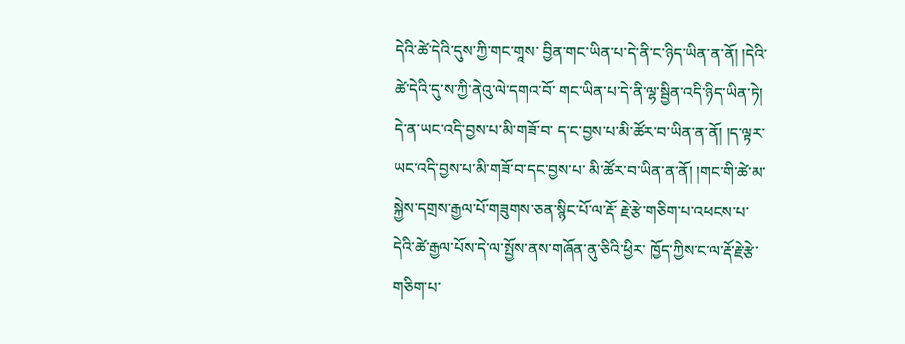དེའི་ཚེ་དེའི་དུས་ཀྱི་གང་གཱས་ བྱིན་གང་ཡིན་པ་དེ་ནི་ང་ཉིད་ཡིན་ན་ནོ། །དེའི་ཚེ་དེའི་དུ་ས་ཀྱི་ནེའུ་ལེ་དགའ་བོ་ གང་ཡིན་པ་དེ་ནི་ལྷ་སྦྱིན་འདི་ཉིད་ཡིན་ཏེ། དེ་ན་ཡང་འདི་བྱས་པ་མི་གཟོ་བ་ ད་ང་བྱས་པ་མི་ཚོར་བ་ཡིན་ན་ནོ། །ད་ལྟར་ཡང་འདི་བྱས་པ་མི་གཟོ་བ་དང་བྱས་པ་ མི་ཚོར་བ་ཡིན་ན་ནོ། །གང་གི་ཚེ་མ་སྐྱེས་དགྲས་རྒྱལ་པོ་གཟུགས་ཅན་སྙིང་པོ་ལ་རྡོ་ རྗེ་རྩེ་གཅིག་པ་འཕངས་པ་དེའི་ཚེ་རྒྱལ་པོས་དེ་ལ་སྤྱོས་ནས་གཞོན་ནུ་ཅིའི་ཕྱིར་ ཁྱོད་ཀྱིས་ང་ལ་རྡོ་རྗེ་རྩེ་གཅིག་པ་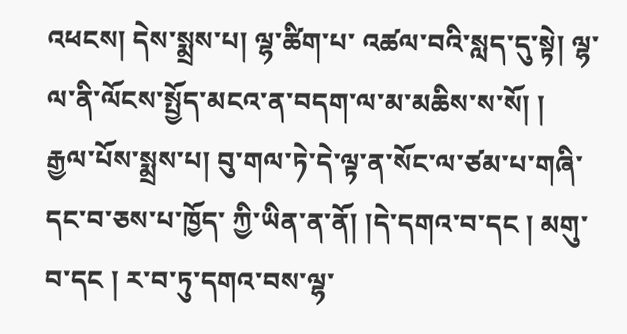འཕངས། དེས་སྨྲས་པ། ལྷ་ཚིག་པ་ འཚལ་བའི་སླད་དུ་སྟེ། ལྷ་ལ་ནི་ལོངས་སྤྱོད་མངའ་ན་བདག་ལ་མ་མཆིས་ས་སོ། ། རྒྱལ་པོས་སྨྲས་པ། བུ་གལ་ཏེ་དེ་ལྟ་ན་སོང་ལ་ཙམ་པ་གཞི་དང་བ་ཅས་པ་ཁྱོད་ ཀྱི་ཡིན་ན་ནོ། །དེ་དགའ་བ་དང ། མགུ་བ་དང ། ར་བ་ཏུ་དགའ་བས་ལྷ་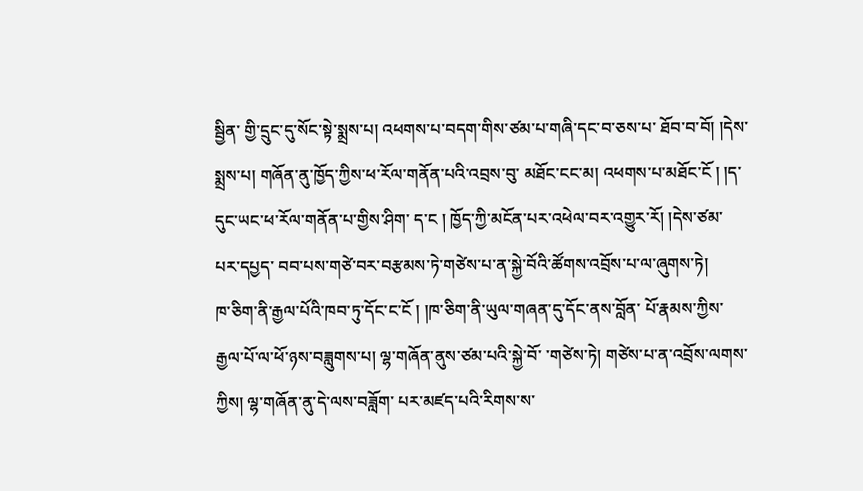སྦྱིན་ གྱི་དྲུང་དུ་སོང་སྟེ་སྨྲས་པ། འཕགས་པ་བདག་གིས་ཙམ་པ་གཞི་དང་བ་ཅས་པ་ ཐོབ་བ་བོ། །དེས་སྨྲས་པ། གཞོན་ནུ་ཁྱོད་ཀྱིས་ཕ་རོལ་གནོན་པའི་འབྲས་བུ་ མཐོང་ངང་མ། འཕགས་པ་མཐོང་ངོ ། །ད་དུང་ཡང་ཕ་རོལ་གནོན་པ་གྱིས་ཤིག་ ད་ང ། ཁྱོད་ཀྱི་མངོན་པར་འཕེལ་བར་འགྱུར་རོ། །དེས་ཙམ་པར་དཔྱད་ བབ་པས་གཙེ་བར་བརྩམས་ཏེ་གཙེས་པ་ན་སྐྱེ་བོའི་ཚོགས་འབྲོས་པ་ལ་ཞུགས་ཏེ།
ཁ་ཅིག་ནི་རྒྱལ་པོའི་ཁབ་ཏུ་དོང་ང་ངོ ། །ཁ་ཅིག་ནི་ཡུལ་གཞན་དུ་དོང་ནས་བློན་ པོ་རྣམས་ཀྱིས་རྒྱལ་པོ་ལ་ཕོ་ཉས་བཟླུགས་པ། ལྷ་གཞོན་ནུས་ཙམ་པའི་སྐྱེ་བོ་ ་གཙེས་ཏེ། གཙེས་པ་ན་འབྲོས་ལགས་ཀྱིས། ལྷ་གཞོན་ནུ་དེ་ལས་བཟློག་ པར་མཛད་པའི་རིགས་ས་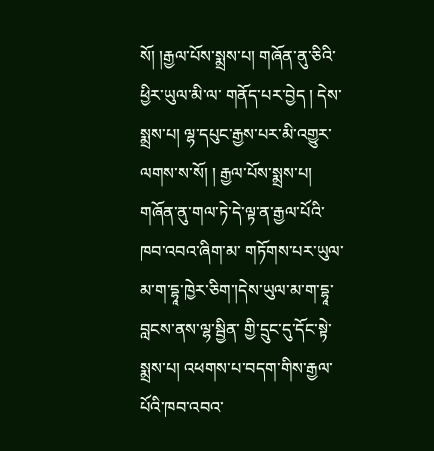སོ། །རྒྱལ་པོས་སྨྲས་པ། གཞོན་ནུ་ཅིའི་ཕྱིར་ཡུལ་མི་ལ་ གནོད་པར་བྱེད ། དེས་སྨྲས་པ། ལྷ་དཔུང་རྒྱས་པར་མི་འགྱུར་ལགས་ས་སོ། ། རྒྱལ་པོས་སྨྲས་པ། གཞོན་ནུ་གལ་ཏེ་དེ་ལྟ་ན་རྒྱལ་པོའི་ཁབ་འབའ་ཞིག་མ་ གཏོགས་པར་ཡུལ་མ་ག་དྷཱ་ཁྱེར་ཅིག་།དེས་ཡུལ་མ་ག་དྷཱ་བླངས་ནས་ལྷ་སྦྱིན་ གྱི་དྲུང་དུ་དོང་སྟེ་སྨྲས་པ། འཕགས་པ་བདག་གིས་རྒྱལ་པོའི་ཁབ་འབའ་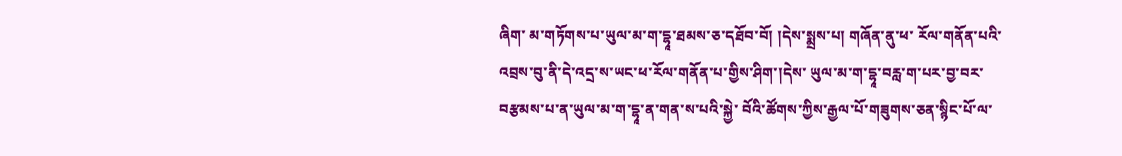ཞིག་ མ་གཏོགས་པ་ཡུལ་མ་ག་དྷཱ་ཐམས་ཅ་དཐོབ་བོ། །དེས་སྨྲས་པ། གཞོན་ནུ་ཕ་ རོལ་གནོན་པའི་འབྲས་བུ་ནི་དེ་འདྲ་ས་ཡང་ཕ་རོལ་གནོན་པ་གྱིས་ཤིག་།དེས་ ཡུལ་མ་ག་དྷཱ་བརླ་ག་པར་བྱ་བར་བརྩམས་པ་ན་ཡུལ་མ་ག་དྷཱ་ན་གན་ས་པའི་སྐྱེ་ བོའི་ཚོགས་ཀྱིས་རྒྱལ་པོ་གཟུགས་ཅན་སྙིང་པོ་ལ་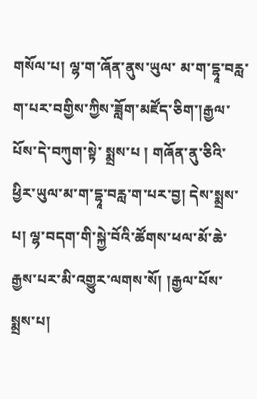གསོལ་པ། ལྷ་ག་ཞོན་ནུས་ཡུལ་ མ་ག་དྷཱ་བརླ་ག་པར་བགྱིས་ཀྱིས་ཟློག་མཛོད་ཅིག་།རྒྱལ་པོས་དེ་བཀུག་སྟེ་ སྨྲས་པ ། གཞོན་ནུ་ཅིའི་ཕྱིར་ཡུལ་མ་ག་དྷཱ་བརླ་ག་པར་བྱ། དེས་སྨྲས་པ། ལྷ་བདག་གི་སྐྱེ་བོའི་ཚོགས་ཕལ་མོ་ཆེ་རྒྱས་པར་མི་འགྱུར་ལགས་སོ། །རྒྱལ་པོས་ སྨྲས་པ།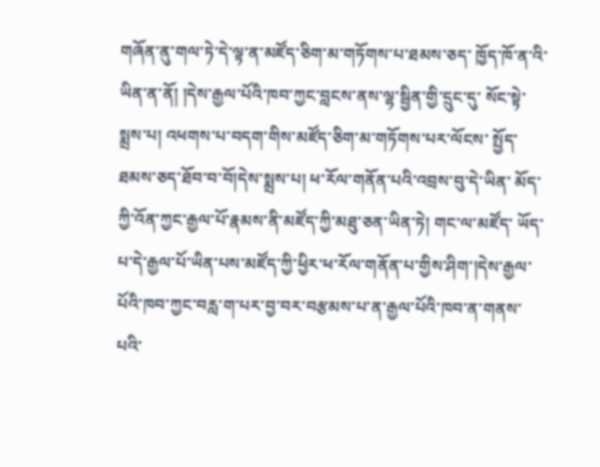གཞོན་ནུ་གལ་ཏེ་དེ་ལྟ་ན་མཛོད་ཅིག་མ་གཏོགས་པ་ཐམས་ཅད་ ཁྱོད་ཁོ་ན་འི་ཡིན་ན་ནོ། །དེས་རྒྱལ་པོའི་ཁབ་ཀྱང་བླངས་ནས་ལྷ་སྦྱིན་གྱི་དྲུང་དུ་ སོང་སྟེ་སྨྲས་པ། འཕགས་པ་བདག་གིས་མཛོད་ཅིག་མ་གཏོགས་པར་ལོངས་ སྤྱོད་ཐམས་ཅད་ཐོབ་བ་བོ།དེས་སྨྲས་པ། ཕ་རོལ་གནོན་པའི་འབྲས་བུ་དེ་ཡིན་ མོད་ཀྱི་འོན་ཀྱང་རྒྱལ་པོ་རྣམས་ནི་མཛོད་ཀྱི་མཐུ་ཅན་ཡིན་ཏེ། གང་ལ་མཛོད་ ཡོད་པ་དེ་རྒྱལ་པོ་ཡིན་པས་མཛོད་ཀྱི་ཕྱིར་ཕ་རོལ་གནོན་པ་གྱིས་ཤིག་།དེས་རྒྱལ་
པོའི་ཁབ་ཀྱང་བརླ་ག་པར་བྱ་བར་བརྩམས་པ་ན་རྒྱལ་པོའི་ཁབ་ན་གནས་པའི་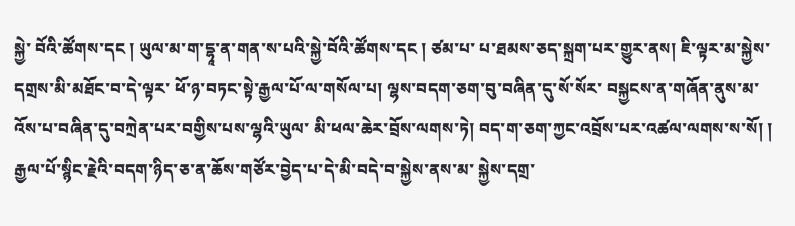སྐྱེ་ བོའི་ཚོགས་དང ། ཡུལ་མ་ག་དྷཱ་ན་གན་ས་པའི་སྐྱེ་བོའི་ཚོགས་དང ། ཙམ་པ་ པ་ཐམས་ཅད་སྐྲག་པར་གྱུར་ནས། ཇི་ལྟར་མ་སྐྱེས་དགྲས་མི་མཐོང་བ་དེ་ལྟར་ ཕོ་ཉ་བཏང་སྟེ་རྒྱལ་པོ་ལ་གསོལ་པ། ལྷས་བདག་ཅག་བུ་བཞིན་དུ་སོ་སོར་ བསྐྱངས་ན་གཞོན་ནུས་མ་འོས་པ་བཞིན་དུ་བཀྲེན་པར་བགྱིས་པས་ལྷའི་ཡུལ་ མི་ཕལ་ཆེར་བྲོས་ལགས་ཏེ། བད་ག་ཅག་ཀྱང་འབྲོས་པར་འཚལ་ལགས་ས་སོ། ། རྒྱལ་པོ་སྙིང་རྗེའི་བདག་ཉིད་ཅ་ན་ཆོས་གཙོར་བྱེད་པ་དེ་མི་བདེ་བ་སྐྱེས་ནས་མ་ སྐྱེས་དགྲ་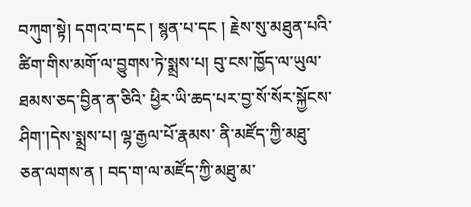བཀུག་སྟེ། དགའ་བ་དང ། སྙན་པ་དང ། རྗེས་སུ་མཐུན་པའི་ ཚིག་གིས་མགོ་ལ་བྱུགས་ཏེ་སྨྲས་པ། བུ་ངས་ཁྱོད་ལ་ཡུལ་ཐམས་ཅད་བྱིན་ན་ཅིའི་ ཕྱིར་ཡི་ཆད་པར་བྱ་སོ་སོར་སྐྱོངས་ཤིག་།དེས་སྨྲས་པ། ལྷ་རྒྱལ་པོ་རྣམས་ ནི་མཛོད་ཀྱི་མཐུ་ཅན་ལགས་ན ། བད་ག་ལ་མཛོད་ཀྱི་མཐུ་མ་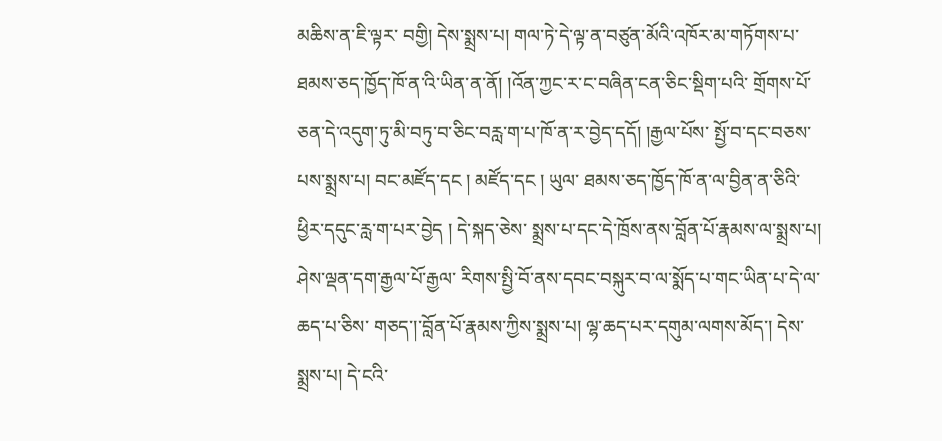མཆིས་ན་ཇི་ལྟར་ བགྱི། དེས་སྨྲས་པ། གལ་ཏེ་དེ་ལྟ་ན་བཙུན་མོའི་འཁོར་མ་གཏོགས་པ་ ཐམས་ཅད་ཁྱོད་ཁོ་ན་འི་ཡིན་ན་ནོ། །འོན་ཀྱང་ར་ང་བཞིན་ངན་ཅིང་སྡིག་པའི་ གྲོགས་པོ་ཅན་དེ་འདུག་ཏུ་མི་བཏུ་བ་ཅིང་བརླ་ག་པ་ཁོ་ན་ར་བྱེད་དདོ། །རྒྱལ་པོས་ སྤྱོ་བ་དང་བཅས་པས་སྨྲས་པ། བང་མཛོད་དང ། མཛོད་དང ། ཡུལ་ ཐམས་ཅད་ཁྱོད་ཁོ་ན་ལ་བྱིན་ན་ཅིའི་ཕྱིར་དདུང་རླ་ག་པར་བྱེད ། དེ་སྐད་ཅེས་ སྨྲས་པ་དང་དེ་ཁྲོས་ནས་བློན་པོ་རྣམས་ལ་སྨྲས་པ། ཤེས་ལྡན་དག་རྒྱལ་པོ་རྒྱལ་ རིགས་སྤྱི་བོ་ནས་དབང་བསྐུར་བ་ལ་སྨོད་པ་གང་ཡིན་པ་དེ་ལ་ཆད་པ་ཅིས་ གཅད་།་བློན་པོ་རྣམས་ཀྱིས་སྨྲས་པ། ལྷ་ཆད་པར་དགུམ་ལགས་མོད་། དེས་སྨྲས་པ། དེ་ངའི་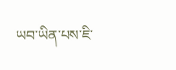ཡབ་ཡིན་པས་ཇི་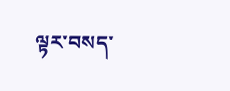ལྟར་བསད་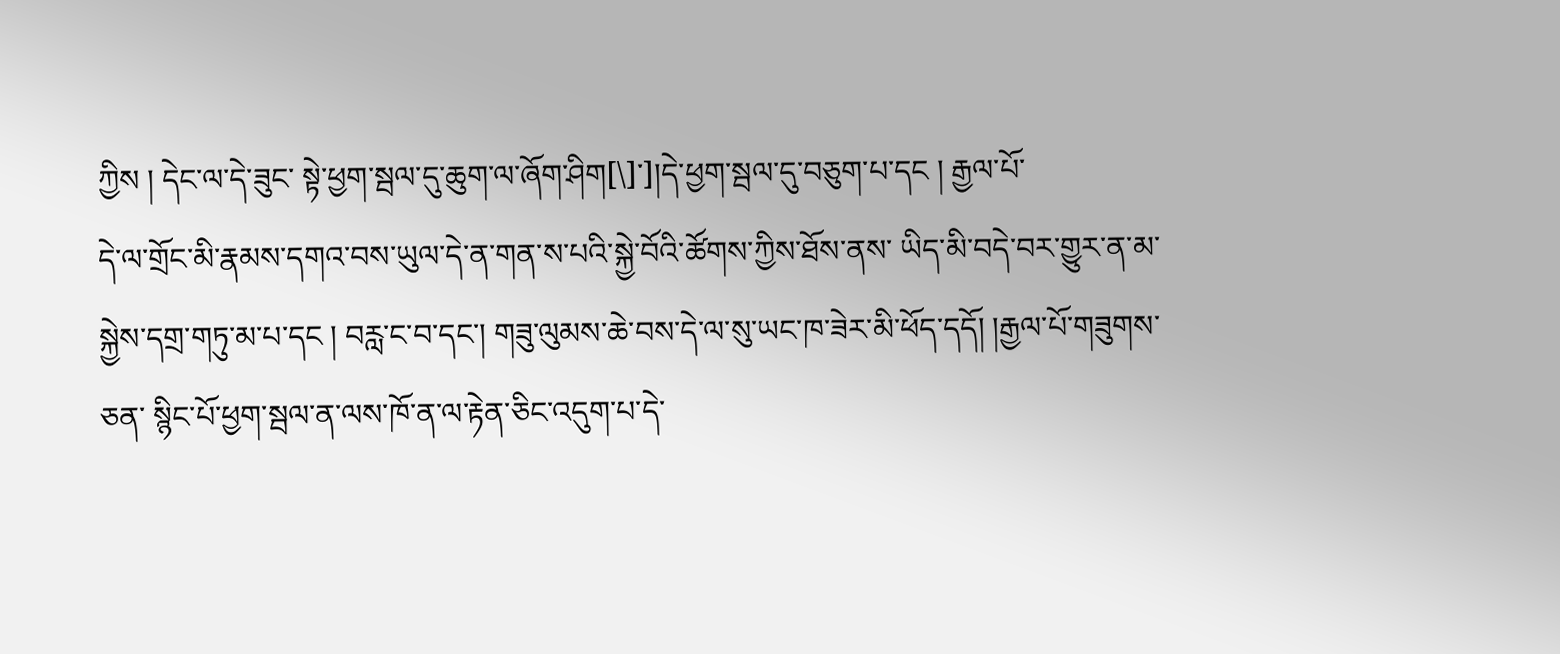ཀྱིས ། དེང་ལ་དེ་ཟུང་ སྟེ་ཕྱག་སྦལ་དུ་ཆུག་ལ་ཞོག་ཤིག[\]་]།དེ་ཕྱག་སྦལ་དུ་བཅུག་པ་དང ། རྒྱལ་པོ་
དེ་ལ་གྲོང་མི་རྣམས་དགའ་བས་ཡུལ་དེ་ན་གན་ས་པའི་སྐྱེ་བོའི་ཚོགས་ཀྱིས་ཐོས་ནས་ ཡིད་མི་བདེ་བར་གྱུར་ན་མ་སྐྱེས་དགྲ་གཏུ་མ་པ་དང ། བརླ་ང་བ་དང་། གཟུ་ལུམས་ཆེ་བས་དེ་ལ་སུ་ཡང་ཁ་ཟེར་མི་ཕོད་དདོ། །རྒྱལ་པོ་གཟུགས་ཅན་ སྙིང་པོ་ཕྱག་སྦལ་ན་ལས་ཁོ་ན་ལ་རྟེན་ཅིང་འདུག་པ་དེ་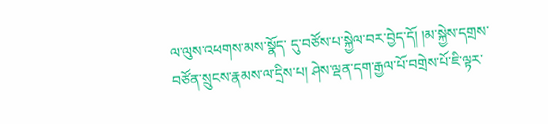ལ་ལུས་འཕགས་མས་སྣོད་ དུ་བཙོས་པ་སྐྱེལ་བར་བྱེད་དོ། །མ་སྐྱེས་དགྲས་བཙོན་སྲུངས་རྣམས་ལ་དྲིས་པ། ཤེས་ལྡན་དག་རྒྱལ་པོ་བགྲེས་པོ་ཇི་ལྟར་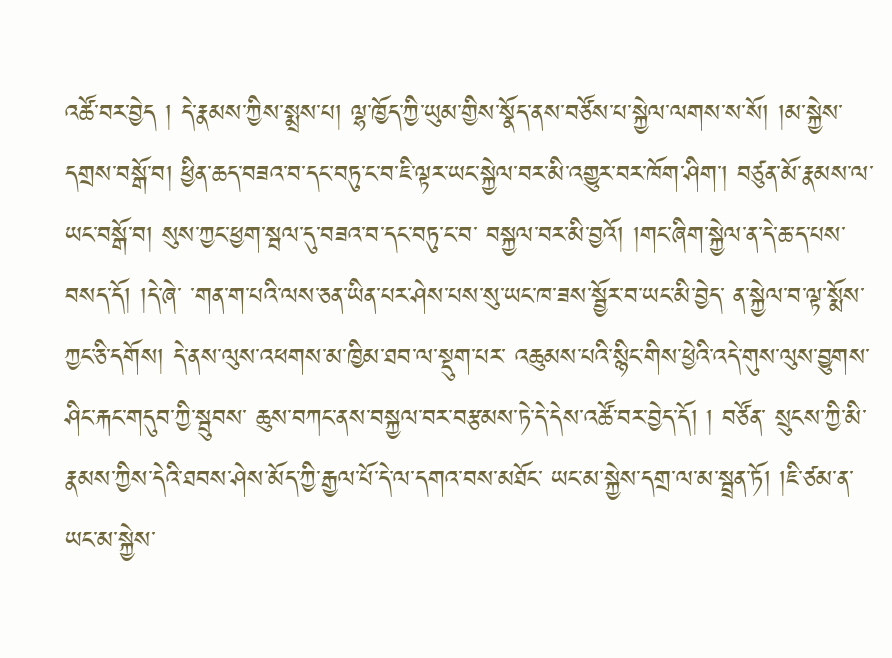འཚོ་བར་བྱེད ། དེ་རྣམས་ཀྱིས་སྨྲས་པ། ལྷ་ཁྱོད་ཀྱི་ཡུམ་གྱིས་སྣོད་ནས་བཙོས་པ་སྐྱེལ་ལགས་ས་སོ། །མ་སྐྱེས་དགྲས་བསྒོ་བ། ཕྱིན་ཆད་བཟའ་བ་དང་བཏུ་ང་བ་ཇི་ལྟར་ཡང་སྐྱེལ་བར་མི་འགྱུར་བར་ཁོག་ཤིག་། བཙུན་མོ་རྣམས་ལ་ཡང་བསྒོ་བ། སུས་ཀྱང་ཕྱག་སྦལ་དུ་བཟའ་བ་དང་བཏུ་ང་བ་ བསྐྱལ་བར་མི་བྱའོ། །གང་ཞིག་སྐྱེལ་ན་དེ་ཆ་ད་པས་བསད་དོ། །དེ་ཞེ་ ་གན་ག་པའི་ལས་ཅན་ཡིན་པར་ཤེས་པས་སུ་ཡང་ཁ་ཟས་སྦྱོར་བ་ཡང་མི་བྱེད་ ན་སྐྱེལ་བ་ལྟ་སྨོས་ཀྱང་ཅི་དགོས། དེ་ནས་ལུས་འཕགས་མ་ཁྱིམ་ཐབ་ལ་སྡུག་པར་ འཆུམས་པའི་སྙིང་གིས་ཕྱེའི་འདེ་གུས་ལུས་བྱུགས་ཤིང་རྐང་གདུབ་ཀྱི་སྦུབས་ ཆུས་བཀང་ནས་བསྐྱལ་བར་བརྩམས་ཏེ་དེ་དེས་འཚོ་བར་བྱེད་དོ། ། བཙོན་ སྲུངས་ཀྱི་མི་རྣམས་ཀྱིས་དེའི་ཐབས་ཤེས་མོད་ཀྱི་རྒྱལ་པོ་དེ་ལ་དགའ་བས་མཐོང་ ཡང་མ་སྐྱེས་དགྲ་ལ་མ་སྦྲན་ཏོ། །ཇི་ཙམ་ན་ཡང་མ་སྐྱེས་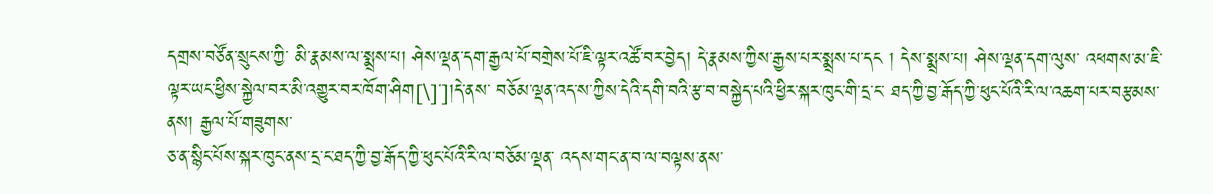དགྲས་བཙོན་སྲུངས་ཀྱི་ མི་རྣམས་ལ་སྨྲས་པ། ཤེས་ལྡན་དག་རྒྱལ་པོ་བགྲེས་པོ་ཇི་ལྟར་འཚོ་བར་བྱེད། དེ་རྣམས་ཀྱིས་རྒྱས་པར་སྨྲས་པ་དང ། དེས་སྨྲས་པ། ཤེས་ལྡན་དག་ལུས་ འཕགས་མ་ཇི་ལྟར་ཡང་ཕྱིས་སྐྱེལ་བར་མི་འགྱུར་བར་ཁོག་ཤིག[\]་]།དེ་ནས་ བཅོམ་ལྡན་འད་ས་ཀྱིས་དེའི་དགི་བའི་རྩ་བ་བསྐྱེད་པའི་ཕྱིར་སྐར་ཁུང་གི་དྲ་ང་ ཐད་ཀྱི་བྱ་རྒོད་ཀྱི་ཕུང་པོའི་རི་ལ་འཆག་པར་བརྩམས་ནས། རྒྱལ་པོ་གཟུགས་
ཅ་ན་སྙིང་པོས་སྐར་ཁུང་ནས་དྲ་ང་ཐད་ཀྱི་བྱ་རྒོད་ཀྱི་ཕུང་པོའི་རི་ལ་བཅོམ་ལྡན་ འདས་གང་ན་བ་ལ་བལྟས་ནས་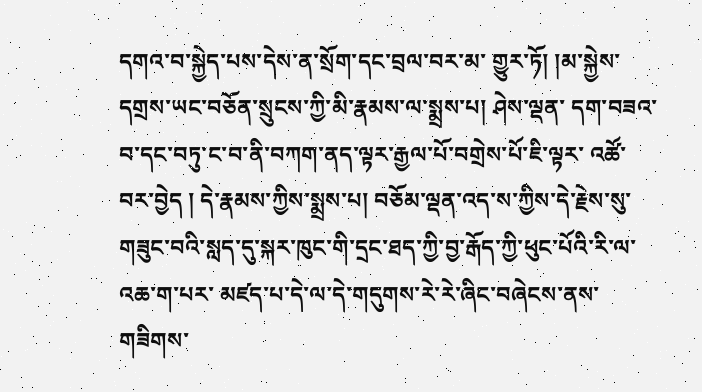དགའ་བ་སྐྱེད་པས་དེས་ན་སྲོག་དང་བྲལ་བར་མ་ གྱུར་ཏོ། །མ་སྐྱེས་དགྲས་ཡང་བཅོན་སྲུངས་ཀྱི་མི་རྣམས་ལ་སྨྲས་པ། ཤེས་ལྡན་ དག་བཟའ་བ་དང་བཏུ་ང་བ་ནི་བཀག་ནད་ལྟར་རྒྱལ་པོ་བགྲེས་པོ་ཇི་ལྟར་ འཚོ་བར་བྱེད ། དེ་རྣམས་ཀྱིས་སྨྲས་པ། བཅོམ་ལྡན་འད་ས་ཀྱིས་དེ་རྗེས་སུ་ གཟུང་བའི་སླད་དུ་སྐར་ཁུང་གི་དྲང་ཐད་ཀྱི་བྱ་རྒོད་ཀྱི་ཕུང་པོའི་རི་ལ་འཆ་ག་པར་ མཛད་པ་དེ་ལ་དེ་གདུགས་རེ་རེ་ཞིང་བཞེངས་ནས་གཟིགས་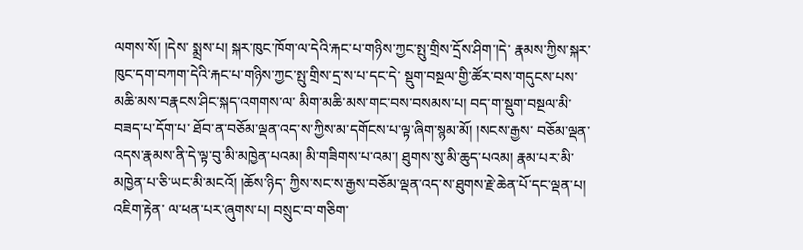ལགས་སོ། །དེས་ སྨྲས་པ། སྐར་ཁུང་ཁོག་ལ་དེའི་རྐང་པ་གཉིས་ཀྱང་སྤུ་གྲིས་དྲོས་ཤིག་།དེ་ རྣམས་ཀྱིས་སྐར་ཁུང་དག་བཀག་དེའི་རྐང་པ་གཉིས་ཀྱང་སྤུ་གྲིས་དྲ་ས་པ་དང་དེ་ སྡུག་བསྔལ་གྱི་ཚོར་བས་གདུངས་པས་མཆི་མས་བརྣངས་ཤིང་སྐད་འགགས་ལ་ མིག་མཆི་མས་གང་བས་བསམས་པ། བད་ག་སྡུག་བསྔལ་མི་བཟད་པ་དོག་པ་ ཐོབ་ན་བཅོམ་ལྡན་འད་ས་ཀྱིས་མ་དགོངས་པ་ལྟ་ཞིག་སྙམ་མོ། །སངས་རྒྱས་ བཅོམ་ལྡན་འདས་རྣམས་ནི་དེ་ལྟ་བུ་མི་མཁྱེན་པའམ། མི་གཟིགས་པ་འམ་། ཐུགས་སུ་མི་ཆུད་པའམ། རྣམ་པར་མི་མཁྱེན་པ་ཅི་ཡང་མི་མངའོ། །ཆོས་ཉིད་ ཀྱིས་སང་ས་རྒྱས་བཅོམ་ལྡན་འད་ས་ཐུགས་རྗེ་ཆེན་པོ་དང་ལྡན་པ། འཇིག་རྟེན་ ལ་ཕན་པར་ཞུགས་པ། བསྲུང་བ་གཅིག་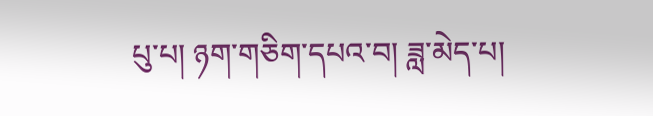པུ་པ། ཉག་གཅིག་དཔའ་བ། ཟླ་མེད་པ།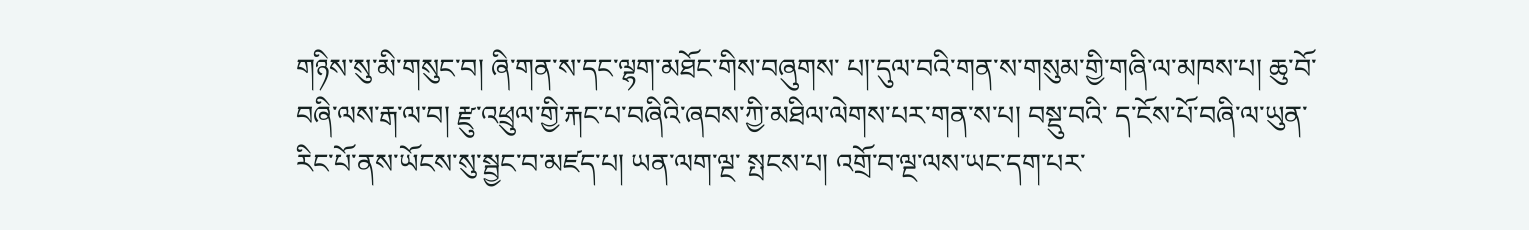གཉིས་སུ་མི་གསུང་བ། ཞི་གན་ས་དང་ལྷག་མཐོང་གིས་བཞུགས་ པ།་དུལ་བའི་གན་ས་གསུམ་གྱི་གཞི་ལ་མཁས་པ། ཆུ་བོ་བཞི་ལས་རྒ་ལ་བ། རྫུ་འཕྲུལ་གྱི་རྐང་པ་བཞིའི་ཞབས་ཀྱི་མཐིལ་ལེགས་པར་གན་ས་པ། བསྡུ་བའི་ ད་ངོས་པོ་བཞི་ལ་ཡུན་རིང་པོ་ནས་ཡོངས་སུ་སྦྱང་བ་མཛད་པ། ཡན་ལག་ལྔ་ སྤངས་པ། འགྲོ་བ་ལྔ་ལས་ཡང་དག་པར་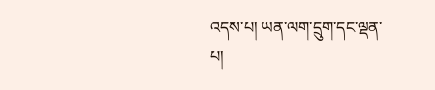འདས་པ། ཡན་ལག་དྲུག་དང་ལྡན་པ།